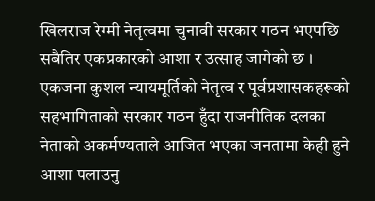खिलराज रेग्मी नेतृत्वमा चुनावी सरकार गठन भएपछि सबैतिर एकप्रकारको आशा र उत्साह जागेको छ । एकजना कुशल न्यायमूर्तिको नेतृत्व र पूर्वप्रशासकहरूको सहभागिताको सरकार गठन हुँदा राजनीतिक दलका नेताको अकर्मण्यताले आजित भएका जनतामा केही हुने आशा पलाउनु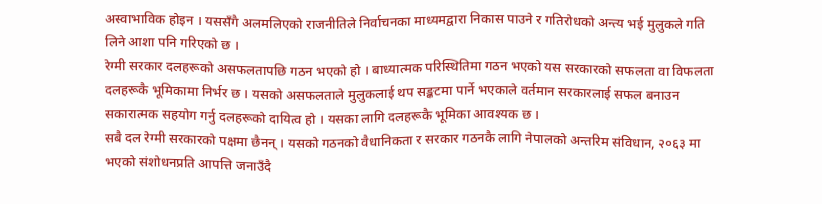अस्वाभाविक होइन । यससँगै अलमलिएको राजनीतिले निर्वाचनका माध्यमद्वारा निकास पाउने र गतिरोधको अन्त्य भई मुलुकले गति लिने आशा पनि गरिएको छ ।
रेग्मी सरकार दलहरूको असफलतापछि गठन भएको हो । बाध्यात्मक परिस्थितिमा गठन भएको यस सरकारको सफलता वा विफलता दलहरूकै भूमिकामा निर्भर छ । यसको असफलताले मुलुकलाई थप सङ्कटमा पार्ने भएकाले वर्तमान सरकारलाई सफल बनाउन सकारात्मक सहयोग गर्नु दलहरूको दायित्व हो । यसका लागि दलहरूकै भूमिका आवश्यक छ ।
सबै दल रेग्मी सरकारको पक्षमा छैनन् । यसको गठनको वैधानिकता र सरकार गठनकै लागि नेपालको अन्तरिम संविधान, २०६३ मा भएको संशोधनप्रति आपत्ति जनाउँदै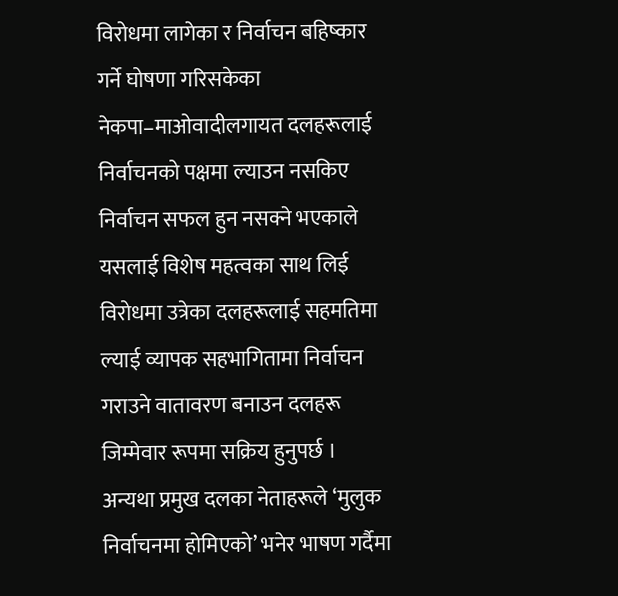विरोधमा लागेका र निर्वाचन बहिष्कार गर्ने घोषणा गरिसकेका नेकपा–माओवादीलगायत दलहरूलाई निर्वाचनको पक्षमा ल्याउन नसकिए निर्वाचन सफल हुन नसक्ने भएकाले यसलाई विशेष महत्वका साथ लिई विरोधमा उत्रेका दलहरूलाई सहमतिमा ल्याई व्यापक सहभागितामा निर्वाचन गराउने वातावरण बनाउन दलहरू जिम्मेवार रूपमा सक्रिय हुनुपर्छ । अन्यथा प्रमुख दलका नेताहरूले ‘मुलुक निर्वाचनमा होमिएको’ भनेर भाषण गर्दैमा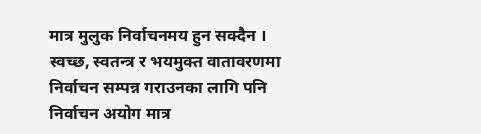मात्र मुलुक निर्वाचनमय हुन सक्दैन ।
स्वच्छ, स्वतन्त्र र भयमुक्त वातावरणमा निर्वाचन सम्पन्न गराउनका लागि पनि निर्वाचन अयोग मात्र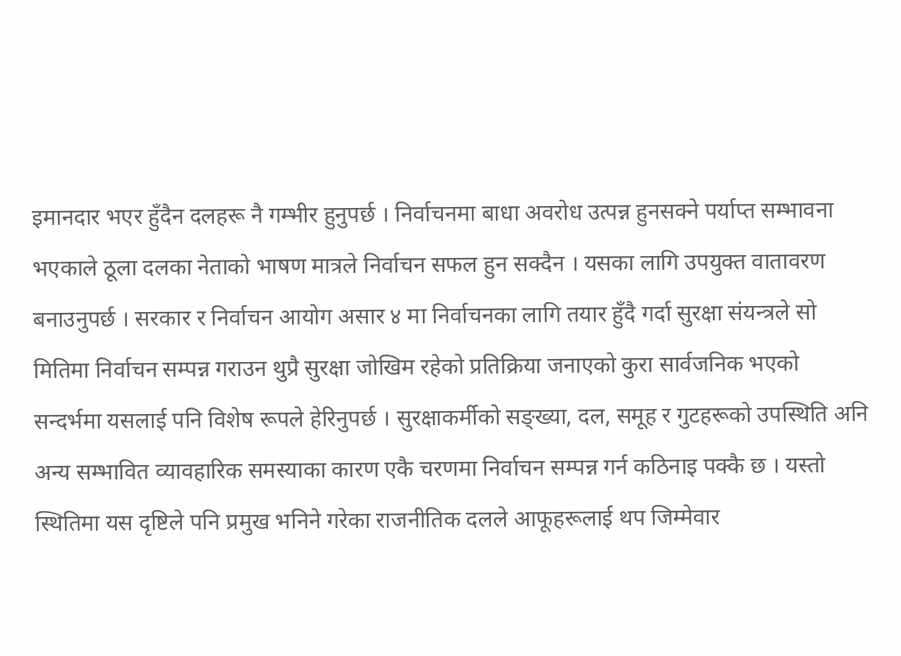इमानदार भएर हुँदैन दलहरू नै गम्भीर हुनुपर्छ । निर्वाचनमा बाधा अवरोध उत्पन्न हुनसक्ने पर्याप्त सम्भावना भएकाले ठूला दलका नेताको भाषण मात्रले निर्वाचन सफल हुन सक्दैन । यसका लागि उपयुक्त वातावरण बनाउनुपर्छ । सरकार र निर्वाचन आयोग असार ४ मा निर्वाचनका लागि तयार हुँदै गर्दा सुरक्षा संयन्त्रले सो मितिमा निर्वाचन सम्पन्न गराउन थुप्रै सुरक्षा जोखिम रहेको प्रतिक्रिया जनाएको कुरा सार्वजनिक भएको सन्दर्भमा यसलाई पनि विशेष रूपले हेरिनुपर्छ । सुरक्षाकर्मीको सङ्ख्या, दल, समूह र गुटहरूको उपस्थिति अनि अन्य सम्भावित व्यावहारिक समस्याका कारण एकै चरणमा निर्वाचन सम्पन्न गर्न कठिनाइ पक्कै छ । यस्तो स्थितिमा यस दृष्टिले पनि प्रमुख भनिने गरेका राजनीतिक दलले आफूहरूलाई थप जिम्मेवार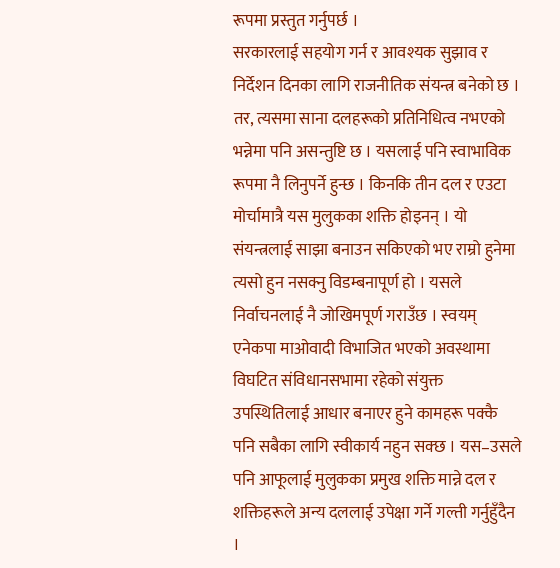रूपमा प्रस्तुत गर्नुपर्छ ।
सरकारलाई सहयोग गर्न र आवश्यक सुझाव र निर्देशन दिनका लागि राजनीतिक संयन्त्र बनेको छ । तर, त्यसमा साना दलहरूको प्रतिनिधित्व नभएको भन्नेमा पनि असन्तुष्टि छ । यसलाई पनि स्वाभाविक रूपमा नै लिनुपर्ने हुन्छ । किनकि तीन दल र एउटा मोर्चामात्रै यस मुलुकका शक्ति होइनन् । यो संयन्त्रलाई साझा बनाउन सकिएको भए राम्रो हुनेमा त्यसो हुन नसक्नु विडम्बनापूर्ण हो । यसले निर्वाचनलाई नै जोखिमपूर्ण गराउँछ । स्वयम् एनेकपा माओवादी विभाजित भएको अवस्थामा विघटित संविधानसभामा रहेको संयुक्त उपस्थितिलाई आधार बनाएर हुने कामहरू पक्कै पनि सबैका लागि स्वीकार्य नहुन सक्छ । यस–उसले पनि आफूलाई मुलुकका प्रमुख शक्ति मान्ने दल र शक्तिहरूले अन्य दललाई उपेक्षा गर्ने गल्ती गर्नुहुँदैन ।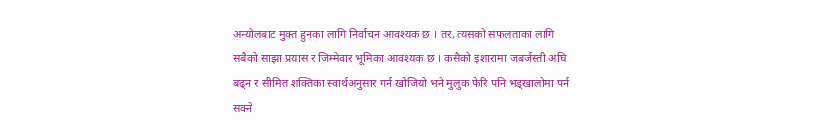अन्योलबाट मुक्त हुनका लागि निर्वाचन आवश्यक छ । तर, त्यसको सफलताका लागि सबैको साझा प्रयास र जिम्मेवार भूमिका आवश्यक छ । कसैको इशारामा जबर्जस्ती अघि बढ्न र सीमित शक्तिका स्वार्थअनुसार गर्न खोजियो भने मुलुक फेरि पनि भड्खालोमा पर्न सक्ने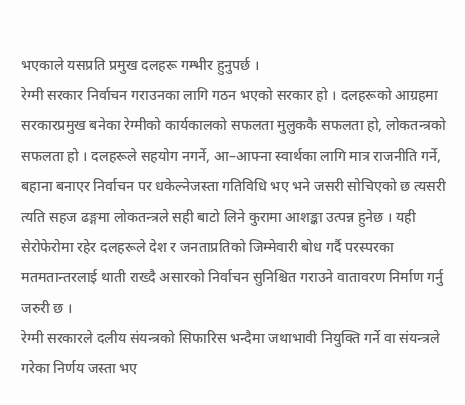भएकाले यसप्रति प्रमुख दलहरू गम्भीर हुनुपर्छ ।
रेग्मी सरकार निर्वाचन गराउनका लागि गठन भएको सरकार हो । दलहरूको आग्रहमा सरकारप्रमुख बनेका रेग्मीको कार्यकालको सफलता मुलुककै सफलता हो, लोकतन्त्रको सफलता हो । दलहरूले सहयोग नगर्ने, आ–आफ्ना स्वार्थका लागि मात्र राजनीति गर्ने, बहाना बनाएर निर्वाचन पर धकेल्नेजस्ता गतिविधि भए भने जसरी सोचिएको छ त्यसरी त्यति सहज ढङ्गमा लोकतन्त्रले सही बाटो लिने कुरामा आशङ्का उत्पन्न हुनेछ । यही सेरोफेरोमा रहेर दलहरूले देश र जनताप्रतिको जिम्मेवारी बोध गर्दै परस्परका मतमतान्तरलाई थाती राख्दै असारको निर्वाचन सुनिश्चित गराउने वातावरण निर्माण गर्नु जरुरी छ ।
रेग्मी सरकारले दलीय संयन्त्रको सिफारिस भन्दैमा जथाभावी नियुक्ति गर्ने वा संयन्त्रले गरेका निर्णय जस्ता भए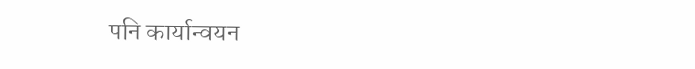पनि कार्यान्वयन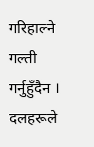गरिहाल्ने गल्ती गर्नुहुँदैन । दलहरूले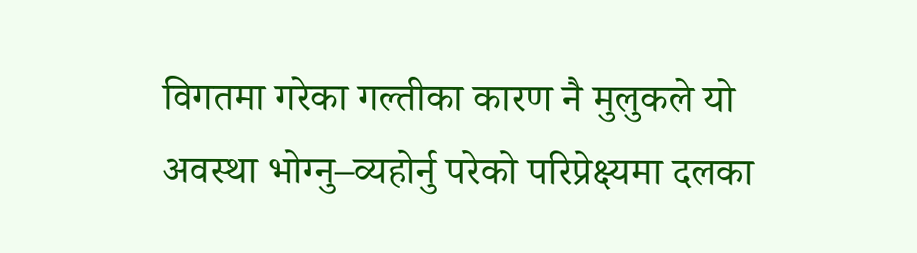विगतमा गरेका गल्तीका कारण नै मुलुकले यो अवस्था भोग्नु–व्यहोर्नु परेको परिप्रेक्ष्यमा दलका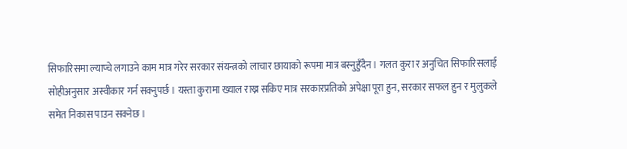सिफारिसमा ल्याप्चे लगाउने काम मात्र गरेर सरकार संयन्त्रको लाचार छायाको रूपमा मात्र बस्नुहुँदैन । गलत कुरा र अनुचित सिफारिसलाई सोहीअनुसार अस्वीकार गर्न सक्नुपर्छ । यस्ता कुरामा ख्याल राख्न सकिए मात्र सरकारप्रतिको अपेक्षा पूरा हुन, सरकार सफल हुन र मुलुकले समेत निकास पाउन सक्नेछ ।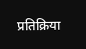प्रतिक्रिया